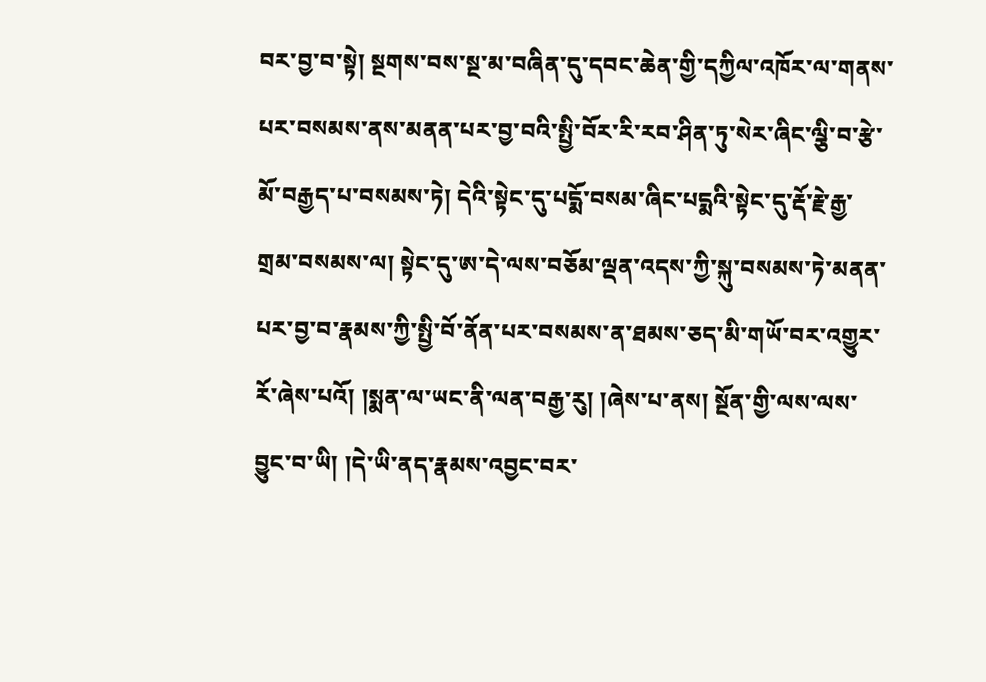བར་བྱ་བ་སྟེ། སྔགས་བས་སྔ་མ་བཞིན་དུ་དབང་ཆེན་གྱི་དཀྱིལ་འཁོར་ལ་གནས་པར་བསམས་ནས་མནན་པར་བྱ་བའི་སྤྱི་བོར་རི་རབ་ཤིན་ཏུ་སེར་ཞིང་ལྕི་བ་རྩེ་མོ་བརྒྱད་པ་བསམས་ཏེ། དེའི་སྟེང་དུ་པདྨོ་བསམ་ཞིང་པདྨའི་སྟེང་དུ་རྡོ་རྗེ་རྒྱ་གྲམ་བསམས་ལ། སྟེང་དུ་ཨ་དེ་ལས་བཅོམ་ལྡན་འདས་ཀྱི་སྐུ་བསམས་ཏེ་མནན་པར་བྱ་བ་རྣམས་ཀྱི་སྤྱི་བོ་ནོན་པར་བསམས་ན་ཐམས་ཅད་མི་གཡོ་བར་འགྱུར་རོ་ཞེས་པའོ། །སྨན་ལ་ཡང་ནི་ལན་བརྒྱ་རུ། །ཞེས་པ་ནས། སྔོན་གྱི་ལས་ལས་བྱུང་བ་ཡི། །དེ་ཡི་ནད་རྣམས་འབྱང་བར་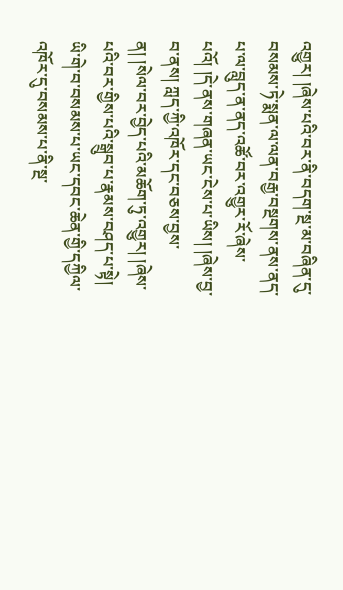འགྱུར། །ཞེས་པའི་བར་ནི་བདག་སྔ་མ་བཞིན་དུ་བསམས་ཏེ་སྨན་ལ་ལན་བརྒྱ་བསྔགས་ནས་ནད་པ་ལ་བླུད་ན་ནད་འཚོ་བར་འགྱུར་རོ་ཞེས་པའོ། །དེ་ནས་གཞན་ཡང་ངེས་པ་ཡིས། །ཞེས་བྱ་བ་ནས། ཀླད་ཀྱི་འཁོར་དང་བཅས་བྱས་ན། །སེལ་བར་བྱེད་པའི་མཆོག་ཏུ་འགྱུར། །ཞེས་པའི་བར་གྱིས་པའི་སྒྲུབ་པ་རྣམས་བཤད་པ་སྟེ། ཡི་གེ་བ་བསམས་པ་ཡང་དབང་ཆེན་གྱི་དཀྱིལ་འཁོར་དུ་བསམས་པ་ནི་སྔ་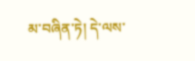མ་བཞིན་ཏེ། དེ་ལས་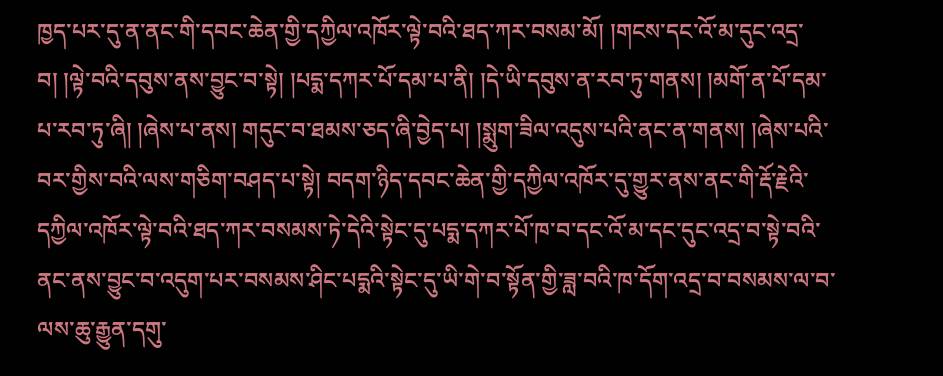ཁྱད་པར་དུ་ན་ནང་གི་དབང་ཆེན་གྱི་དཀྱིལ་འཁོར་ལྟེ་བའི་ཐད་ཀར་བསམ་མོ། །གངས་དང་འོ་མ་དུང་འདྲ་བ། །ལྟེ་བའི་དབུས་ནས་བྱུང་བ་སྟེ། །པདྨ་དཀར་པོ་དམ་པ་ནི། །དེ་ཡི་དབུས་ན་རབ་ཏུ་གནས། །མགོ་ན་པོ་དམ་པ་རབ་ཏུ་ཞི། །ཞེས་པ་ནས། གདུང་བ་ཐམས་ཅད་ཞི་བྱེད་པ། །སྨུག་ཟིལ་འདུས་པའི་ནང་ན་གནས། །ཞེས་པའི་བར་གྱིས་བའི་ལས་གཅིག་བཤད་པ་སྟེ། བདག་ཉིད་དབང་ཆེན་གྱི་དཀྱིལ་འཁོར་དུ་གྱུར་ནས་ནང་གི་རྡོ་རྗེའི་དཀྱིལ་འཁོར་ལྟེ་བའི་ཐད་ཀར་བསམས་ཏེ་དེའི་སྟེང་དུ་པདྨ་དཀར་པོ་ཁ་བ་དང་འོ་མ་དང་དུང་འདྲ་བ་སྟེ་བའི་ནང་ནས་བྱུང་བ་འདུག་པར་བསམས་ཤིང་པདྨའི་སྟེང་དུ་ཡི་གེ་བ་སྟོན་གྱི་ཟླ་བའི་ཁ་དོག་འདྲ་བ་བསམས་ལ་བ་ལས་ཆུ་རྒྱུན་དགུ་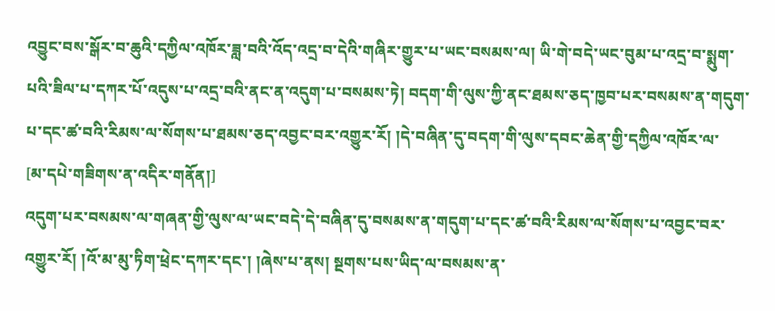འབྱུང་བས་སྒོར་བ་ཆུའི་དཀྱིལ་འཁོར་ཟླ་བའི་འོད་འདྲ་བ་དེའི་གཞིར་གྱུར་པ་ཡང་བསམས་ལ། ཡི་གེ་བདེ་ཡང་བུམ་པ་འདྲ་བ་སྨུག་པའི་ཟིལ་པ་དཀར་པོ་འདུས་པ་འདྲ་བའི་ནང་ན་འདུག་པ་བསམས་ཏེ། བདག་གི་ལུས་ཀྱི་ནང་ཐམས་ཅད་ཁྱབ་པར་བསམས་ན་གདུག་པ་དང་ཚ་བའི་རིམས་ལ་སོགས་པ་ཐམས་ཅད་འབྱང་བར་འགྱུར་རོ། །དེ་བཞིན་དུ་བདག་གི་ལུས་དབང་ཆེན་གྱི་དཀྱིལ་འཁོར་ལ་
[མ་དཔེ་གཟིགས་ན་འདིར་གནོན།]
འདུག་པར་བསམས་ལ་གཞན་གྱི་ལུས་ལ་ཡང་བདེ་དེ་བཞིན་དུ་བསམས་ན་གདུག་པ་དང་ཚ་བའི་རིམས་ལ་སོགས་པ་འབྱང་བར་འགྱུར་རོ། །འོ་མ་མུ་ཏིག་ཕྲེང་དཀར་དང་། །ཞེས་པ་ནས། སྔགས་པས་ཡིད་ལ་བསམས་ན་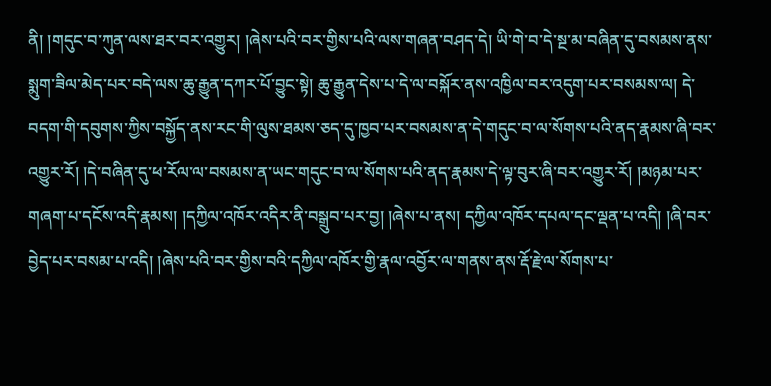ནི། །གདུང་བ་ཀུན་ལས་ཐར་བར་འགྱུར། །ཞེས་པའི་བར་གྱིས་པའི་ལས་གཞན་བཤད་དེ། ཡི་གེ་བ་དེ་སྔ་མ་བཞིན་དུ་བསམས་ནས་སྨུག་ཟིལ་མེད་པར་བདེ་ལས་ཆུ་རྒྱུན་དཀར་པོ་བྱུང་སྟེ། ཆུ་རྒྱུན་དེས་པ་དེ་ལ་བསྐོར་ནས་འཁྱིལ་བར་འདུག་པར་བསམས་ལ། དེ་བདག་གི་དབུགས་ཀྱིས་བསྐྱོད་ནས་རང་གི་ལུས་ཐམས་ཅད་དུ་ཁྱབ་པར་བསམས་ན་དེ་གདུང་བ་ལ་སོགས་པའི་ནད་རྣམས་ཞི་བར་འགྱུར་རོ། །དེ་བཞིན་དུ་ཕ་རོལ་ལ་བསམས་ན་ཡང་གདུང་བ་ལ་སོགས་པའི་ནད་རྣམས་དེ་ལྟ་བུར་ཞི་བར་འགྱུར་རོ། །མཉམ་པར་གཞག་པ་དངོས་འདི་རྣམས། །དཀྱིལ་འཁོར་འདིར་ནི་བསྒྲུབ་པར་བྱ། །ཞེས་པ་ནས། དཀྱིལ་འཁོར་དཔལ་དང་ལྡན་པ་འདི། །ཞི་བར་བྱེད་པར་བསམ་པ་འདི། །ཞེས་པའི་བར་གྱིས་བའི་དཀྱིལ་འཁོར་གྱི་རྣལ་འབྱོར་ལ་གནས་ནས་རྡོ་རྗེ་ལ་སོགས་པ་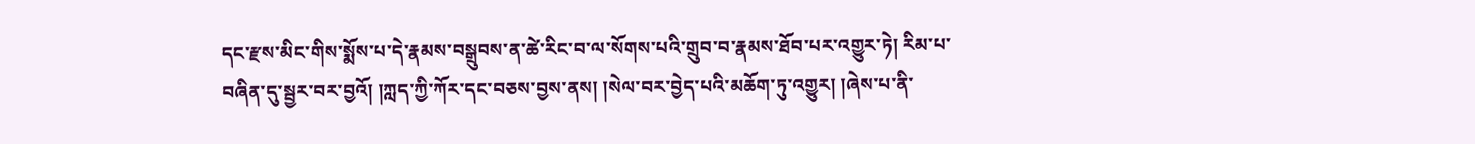དང་རྫས་མིང་གིས་སྨོས་པ་དེ་རྣམས་བསྒྲུབས་ན་ཚེ་རིང་བ་ལ་སོགས་པའི་གྲུབ་བ་རྣམས་ཐོབ་པར་འགྱུར་ཏེ། རིམ་པ་བཞིན་དུ་སྦྱར་བར་བྱའོ། །ཀླད་ཀྱི་ཀོར་དང་བཅས་བྱས་ནས། །སེལ་བར་བྱེད་པའི་མཆོག་ཏུ་འགྱུར། །ཞེས་པ་ནི་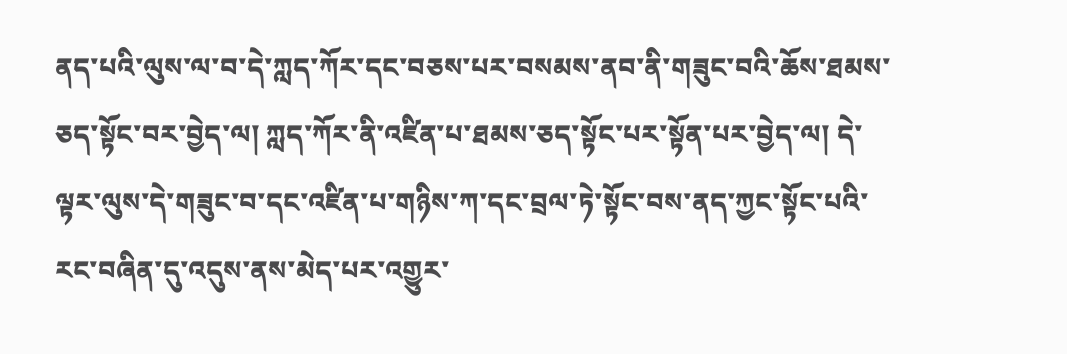ནད་པའི་ལུས་ལ་བ་དེ་ཀླད་ཀོར་དང་བཅས་པར་བསམས་ནབ་ནི་གཟུང་བའི་ཆོས་ཐམས་ཅད་སྟོང་བར་བྱེད་ལ། ཀླད་ཀོར་ནི་འཛིན་པ་ཐམས་ཅད་སྟོང་པར་སྟོན་པར་བྱེད་ལ། དེ་ལྟར་ལུས་དེ་གཟུང་བ་དང་འཛིན་པ་གཉིས་ཀ་དང་བྲལ་ཏེ་སྟོང་བས་ནད་ཀྱང་སྟོང་པའི་རང་བཞིན་དུ་འདུས་ནས་མེད་པར་འགྱུར་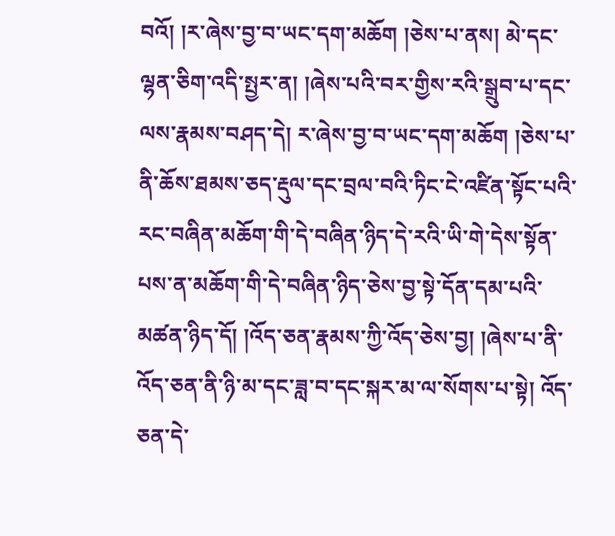བའོ། །ར་ཞེས་བྱ་བ་ཡང་དག་མཆོག །ཅེས་པ་ནས། མེ་དང་ལྷན་ཅིག་འདི་སྤྱར་ན། །ཞེས་པའི་བར་གྱིས་རའི་སྒྲུབ་པ་དང་ལས་རྣམས་བཤད་དེ། ར་ཞེས་བྱ་བ་ཡང་དག་མཆོག །ཅེས་པ་ནི་ཆོས་ཐམས་ཅད་རྡུལ་དང་བྲལ་བའི་ཏིང་ངེ་འཛིན་སྟོང་པའི་རང་བཞིན་མཆོག་གི་དེ་བཞིན་ཉིད་དེ་རའི་ཡི་གེ་དེས་སྟོན་པས་ན་མཆོག་གི་དེ་བཞིན་ཉིད་ཅེས་བྱ་སྟེ་དོན་དམ་པའི་མཚན་ཉིད་དོ། །འོད་ཅན་རྣམས་ཀྱི་འོད་ཅེས་བྱ། །ཞེས་པ་ནི་འོད་ཅན་ནི་ཉི་མ་དང་ཟླ་བ་དང་སྐར་མ་ལ་སོགས་པ་སྟེ། འོད་ཅན་དེ་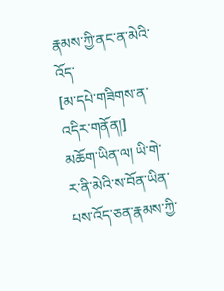རྣམས་ཀྱི་ནང་ན་མེའི་འོད་
[མ་དཔེ་གཟིགས་ན་འདིར་གནོན།]
མཆོག་ཡིན་ལ། ཡི་གེ་ར་ནི་མེའི་ས་བོན་ཡིན་པས་འོད་ཅན་རྣམས་ཀྱི་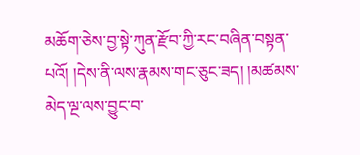མཆོག་ཅེས་བྱ་སྟེ་ཀུན་རྫོབ་ཀྱི་རང་བཞིན་བསྟན་པའོ། །དེས་ནི་ལས་རྣམས་གང་ཅུང་ཟད། །མཚམས་མེད་ལྔ་ལས་བྱུང་བ་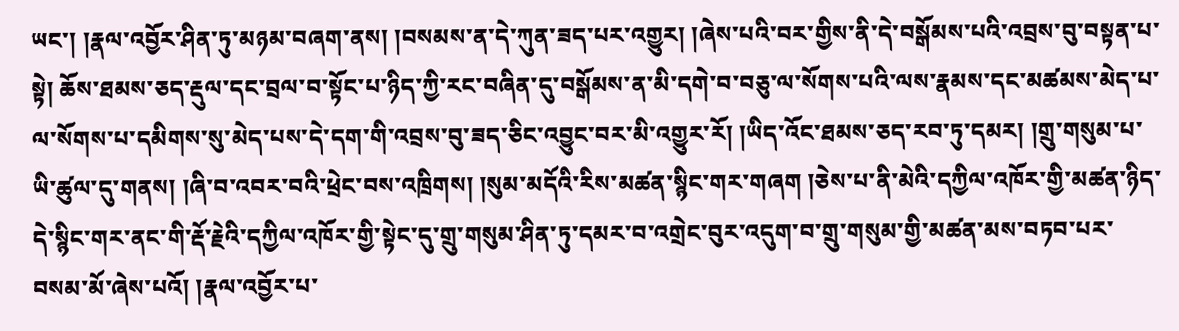ཡང་། །རྣལ་འབྱོར་ཤིན་ཏུ་མཉམ་བཞག་ནས། །བསམས་ན་དེ་ཀུན་ཟད་པར་འགྱུར། །ཞེས་པའི་བར་གྱིས་ནི་དེ་བསྒོམས་པའི་འབྲས་བུ་བསྟན་པ་སྟེ། ཆོས་ཐམས་ཅད་རྡུལ་དང་བྲལ་བ་སྟོང་པ་ཉིད་ཀྱི་རང་བཞིན་དུ་བསྒོམས་ན་མི་དགེ་བ་བཅུ་ལ་སོགས་པའི་ལས་རྣམས་དང་མཚམས་མེད་པ་ལ་སོགས་པ་དམིགས་སུ་མེད་པས་དེ་དག་གི་འབྲས་བུ་ཟད་ཅིང་འབྱུང་བར་མི་འགྱུར་རོ། །ཡིད་འོང་ཐམས་ཅད་རབ་ཏུ་དམར། །གྲུ་གསུམ་པ་ཡི་ཚུལ་དུ་གནས། །ཞི་བ་འབར་བའི་ཕྲེང་བས་འཁྲིགས། །སུམ་མདོའི་རིས་མཚན་སྙིང་གར་གཞག །ཅེས་པ་ནི་མེའི་དཀྱིལ་འཁོར་གྱི་མཚན་ཉིད་དེ་སྙིང་གར་ནང་གི་རྡོ་རྗེའི་དཀྱིལ་འཁོར་གྱི་སྟེང་དུ་གྲུ་གསུམ་ཤིན་ཏུ་དམར་བ་འགྲེང་བུར་འདུག་བ་གྲུ་གསུམ་གྱི་མཚན་མས་བཏབ་པར་བསམ་མོ་ཞེས་པའོ། །རྣལ་འབྱོར་པ་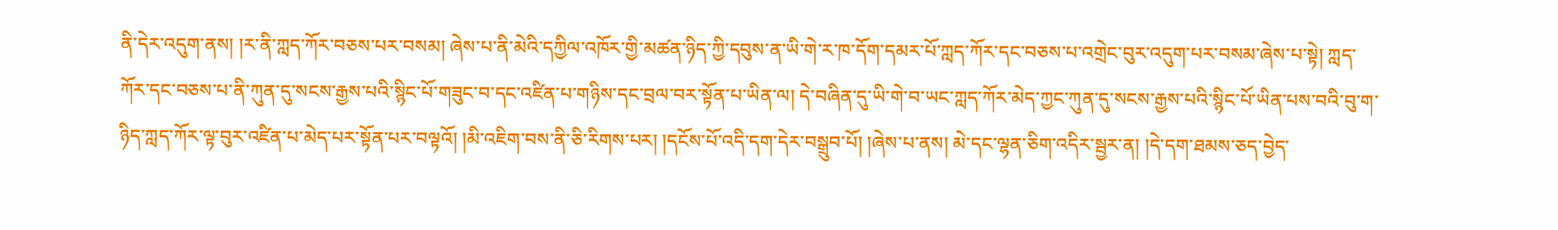ནི་དེར་འདུག་ནས། །ར་ནི་ཀླད་ཀོར་བཅས་པར་བསམ། ཞེས་པ་ནི་མེའི་དཀྱིལ་འཁོར་གྱི་མཚན་ཉིད་ཀྱི་དབུས་ན་ཡི་གེ་ར་ཁ་དོག་དམར་པོ་ཀླད་ཀོར་དང་བཅས་པ་འགྲེང་བུར་འདུག་པར་བསམ་ཞེས་པ་སྟེ། ཀླད་ཀོར་དང་བཅས་པ་ནི་ཀུན་དུ་སངས་རྒྱས་པའི་སྙིང་པོ་གཟུང་བ་དང་འཛིན་པ་གཉིས་དང་བྲལ་བར་སྟོན་པ་ཡིན་ལ། དེ་བཞིན་དུ་ཡི་གེ་བ་ཡང་ཀླད་ཀོར་མེད་ཀྱང་ཀུན་དུ་སངས་རྒྱས་པའི་སྙིང་པོ་ཡིན་པས་བའི་བུ་ག་ཉིད་ཀླད་ཀོར་ལྟ་བུར་འཛིན་པ་མེད་པར་སྟོན་པར་བལྟའོ། །མི་འཇིག་བས་ནི་ཅི་རིགས་པར། །དངོས་པོ་འདི་དག་དེར་བསྒྲུབ་པོ། །ཞེས་པ་ནས། མེ་དང་ལྷན་ཅིག་འདིར་སྦྱར་ན། །དེ་དག་ཐམས་ཅད་བྱེད་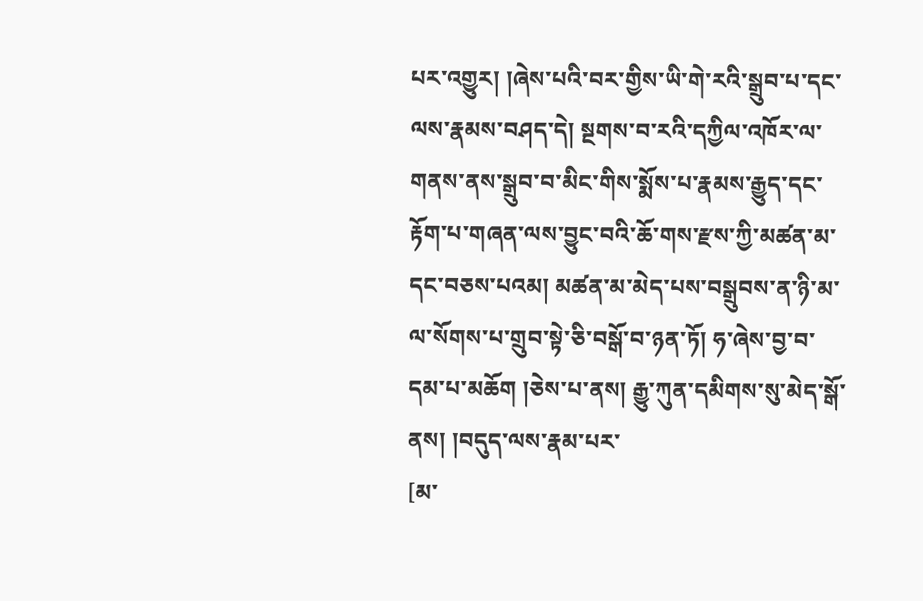པར་འགྱུར། །ཞེས་པའི་བར་གྱིས་ཡི་གེ་རའི་སྒྲུབ་པ་དང་ལས་རྣམས་བཤད་དེ། སྔགས་བ་རའི་དཀྱིལ་འཁོར་ལ་གནས་ནས་སྒྲུབ་བ་མིང་གིས་སྨོས་པ་རྣམས་རྒྱུད་དང་རྟོག་པ་གཞན་ལས་བྱུང་བའི་ཆོ་གས་རྫས་ཀྱི་མཚན་མ་དང་བཅས་པའམ། མཚན་མ་མེད་པས་བསྒྲུབས་ན་ཉི་མ་ལ་སོགས་པ་གྲུབ་སྟེ་ཅི་བསྒོ་བ་ཉན་ཏོ། ཧ་ཞེས་བྱ་བ་དམ་པ་མཆོག །ཅེས་པ་ནས། རྒྱུ་ཀུན་དམིགས་སུ་མེད་སྒོ་ནས། །བདུད་ལས་རྣམ་པར་
[མ་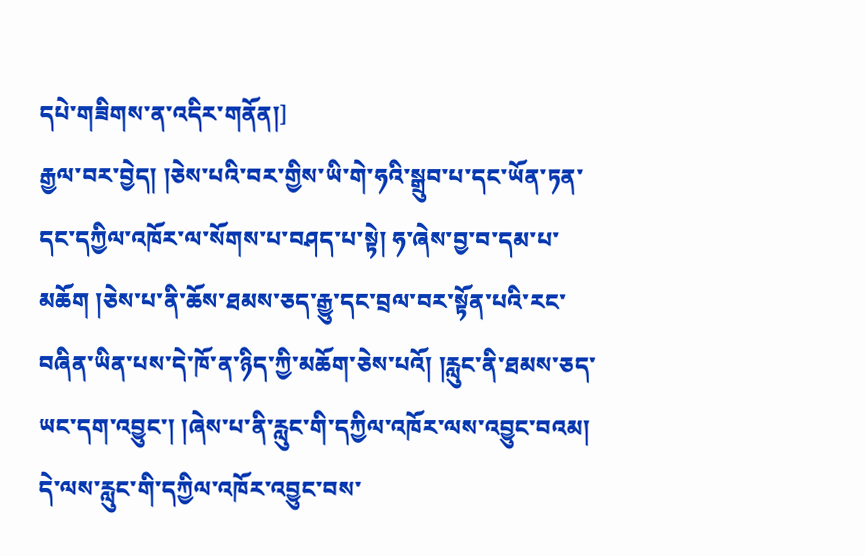དཔེ་གཟིགས་ན་འདིར་གནོན།]
རྒྱལ་བར་བྱེད། །ཅེས་པའི་བར་གྱིས་ཡི་གེ་ཧའི་སྒྲུབ་པ་དང་ཡོན་ཏན་དང་དཀྱིལ་འཁོར་ལ་སོགས་པ་བཤད་པ་སྟེ། ཧ་ཞེས་བྱ་བ་དམ་པ་མཆོག །ཅེས་པ་ནི་ཆོས་ཐམས་ཅད་རྒྱུ་དང་བྲལ་བར་སྟོན་པའི་རང་བཞིན་ཡིན་པས་དེ་ཁོ་ན་ཉིད་ཀྱི་མཆོག་ཅེས་པའོ། །རླུང་ནི་ཐམས་ཅད་ཡང་དག་འབྱུང་། །ཞེས་པ་ནི་རླུང་གི་དཀྱིལ་འཁོར་ལས་འབྱུང་བའམ། དེ་ལས་རླུང་གི་དཀྱིལ་འཁོར་འབྱུང་བས་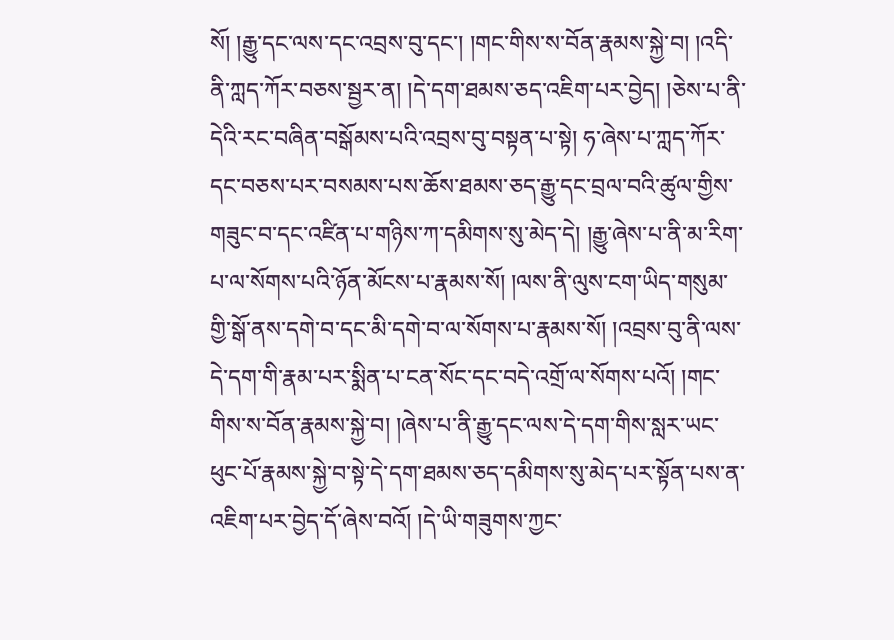སོ། །རྒྱུ་དང་ལས་དང་འབྲས་བུ་དང་། །གང་གིས་ས་བོན་རྣམས་སྐྱེ་བ། །འདི་ནི་ཀླད་ཀོར་བཅས་སྦྱར་ན། །དེ་དག་ཐམས་ཅད་འཇིག་པར་བྱེད། །ཅེས་པ་ནི་དེའི་རང་བཞིན་བསྒོམས་པའི་འབྲས་བུ་བསྟན་པ་སྟེ། ཧ་ཞེས་པ་ཀླད་ཀོར་དང་བཅས་པར་བསམས་པས་ཆོས་ཐམས་ཅད་རྒྱུ་དང་བྲལ་བའི་ཚུལ་གྱིས་གཟུང་བ་དང་འཛིན་པ་གཉིས་ཀ་དམིགས་སུ་མེད་དེ། །རྒྱུ་ཞེས་པ་ནི་མ་རིག་པ་ལ་སོགས་པའི་ཉོན་མོངས་པ་རྣམས་སོ། །ལས་ནི་ལུས་ངག་ཡིད་གསུམ་གྱི་སྒོ་ནས་དགེ་བ་དང་མི་དགེ་བ་ལ་སོགས་པ་རྣམས་སོ། །འབྲས་བུ་ནི་ལས་དེ་དག་གི་རྣམ་པར་སྨིན་པ་ངན་སོང་དང་བདེ་འགྲོ་ལ་སོགས་པའོ། །གང་གིས་ས་བོན་རྣམས་སྐྱེ་བ། །ཞེས་པ་ནི་རྒྱུ་དང་ལས་དེ་དག་གིས་སླར་ཡང་ཕུང་པོ་རྣམས་སྐྱེ་བ་སྟེ་དེ་དག་ཐམས་ཅད་དམིགས་སུ་མེད་པར་སྟོན་པས་ན་འཇིག་པར་བྱེད་དོ་ཞེས་བའོ། །དེ་ཡི་གཟུགས་ཀྱང་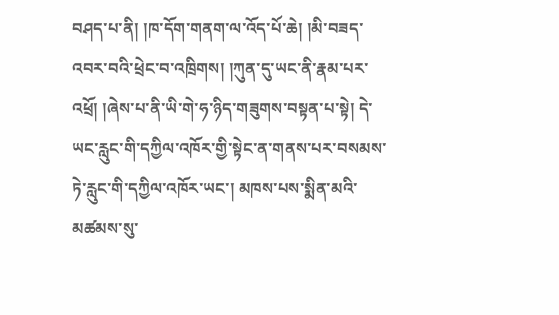བཤད་པ་ནི། །ཁ་དོག་གནག་ལ་འོད་པོ་ཆེ། །མི་བཟད་འབར་བའི་ཕྲེང་བ་འཁྲིགས། །ཀུན་དུ་ཡང་ནི་རྣམ་པར་འཕྲོ། །ཞེས་པ་ནི་ཡི་གེ་ཧ་ཉིད་གཟུགས་བསྟན་པ་སྟེ། དེ་ཡང་རླུང་གི་དཀྱིལ་འཁོར་གྱི་སྟེང་ན་གནས་པར་བསམས་ཏེ་རླུང་གི་དཀྱིལ་འཁོར་ཡང་། མཁས་པས་སྨིན་མའི་མཚམས་སུ་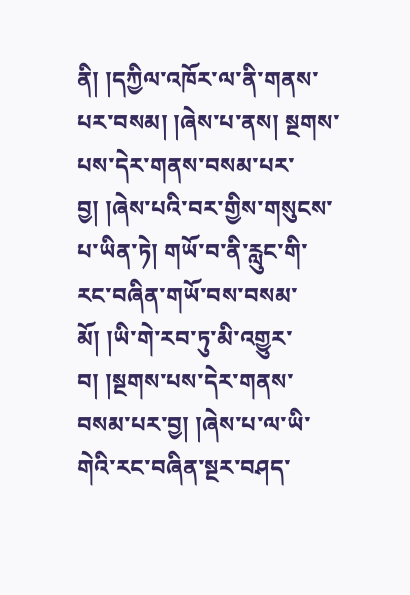ནི། །དཀྱིལ་འཁོར་ལ་ནི་གནས་པར་བསམ། །ཞེས་པ་ནས། སྔགས་པས་དེར་གནས་བསམ་པར་བྱ། །ཞེས་པའི་བར་གྱིས་གསུངས་པ་ཡིན་ཏེ། གཡོ་བ་ནི་རླུང་གི་རང་བཞིན་གཡོ་བས་བསམ་མོ། །ཡི་གེ་རབ་ཏུ་མི་འགྱུར་བ། །སྔགས་པས་དེར་གནས་བསམ་པར་བྱ། །ཞེས་པ་ལ་ཡི་གེའི་རང་བཞིན་སྔར་བཤད་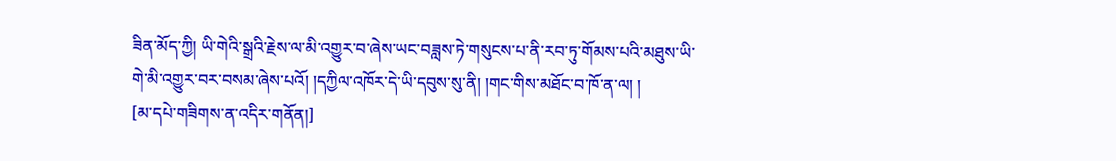ཟིན་མོད་ཀྱི། ཡི་གེའི་སྒྲའི་རྗེས་ལ་མི་འགྱུར་བ་ཞེས་ཡང་བཟླས་ཏེ་གསུངས་པ་ནི་རབ་ཏུ་གོམས་པའི་མཐུས་ཡི་གེ་མི་འགྱུར་བར་བསམ་ཞེས་པའོ། །དཀྱིལ་འཁོར་དེ་ཡི་དབུས་སུ་ནི། །གང་གིས་མཐོང་བ་ཁོ་ན་ལ། །
[མ་དཔེ་གཟིགས་ན་འདིར་གནོན།]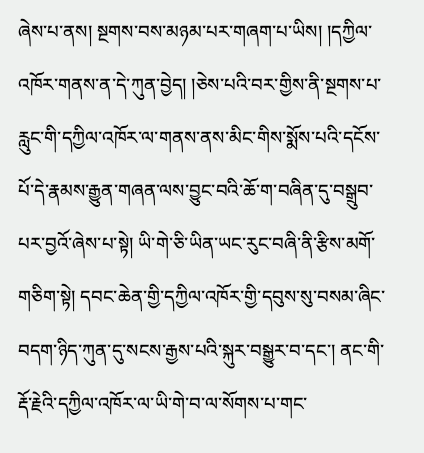ཞེས་པ་ནས། སྔགས་བས་མཉམ་པར་གཞག་པ་ཡིས། །དཀྱིལ་འཁོར་གནས་ན་དེ་ཀུན་བྱེད། །ཅེས་པའི་བར་གྱིས་ནི་སྔགས་པ་རླུང་གི་དཀྱིལ་འཁོར་ལ་གནས་ནས་མིང་གིས་སྨོས་པའི་དངོས་པོ་དེ་རྣམས་རྒྱུན་གཞན་ལས་བྱུང་བའི་ཆོ་ག་བཞིན་དུ་བསྒྲུབ་པར་བྱའོ་ཞེས་པ་སྟེ། ཡི་གེ་ཅི་ཡིན་ཡང་རུང་བཞི་ནི་རྩིས་མགོ་གཅིག་སྟེ། དབང་ཆེན་གྱི་དཀྱིལ་འཁོར་གྱི་དབུས་སུ་བསམ་ཞིང་བདག་ཉིད་ཀུན་དུ་སངས་རྒྱས་པའི་སྐུར་བསྒྱུར་བ་དང་། ནང་གི་རྡོ་རྗེའི་དཀྱིལ་འཁོར་ལ་ཡི་གེ་བ་ལ་སོགས་པ་གང་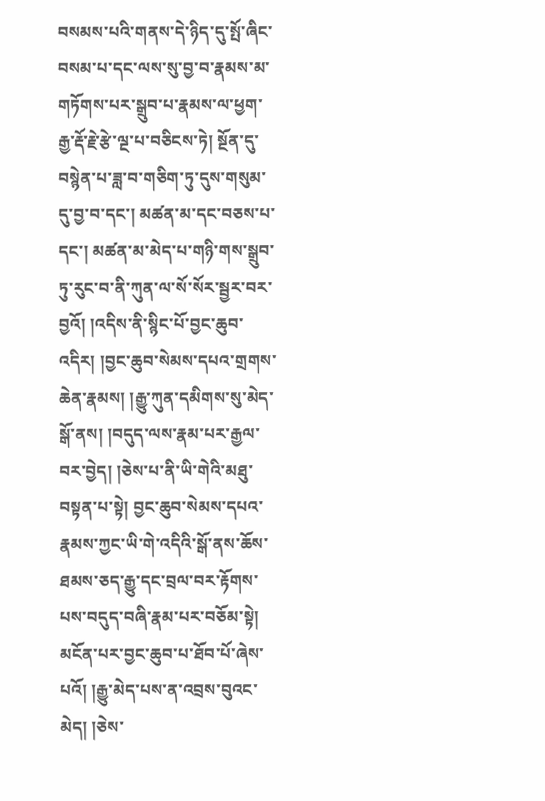བསམས་པའི་གནས་དེ་ཉིད་དུ་སྤོ་ཞིང་བསམ་པ་དང་ལས་སུ་བྱ་བ་རྣམས་མ་གཏོགས་པར་སྒྲུབ་པ་རྣམས་ལ་ཕྱག་རྒྱ་རྡོ་རྗེ་རྩེ་ལྔ་པ་བཅིངས་ཏེ། སྔོན་དུ་བསྙེན་པ་ཟླ་བ་གཅིག་ཏུ་དུས་གསུམ་དུ་བྱ་བ་དང་། མཚན་མ་དང་བཅས་པ་དང་། མཚན་མ་མེད་པ་གཉི་གས་སྒྲུབ་ཏུ་རུང་བ་ནི་ཀུན་ལ་སོ་སོར་སྦྱར་བར་བྱའོ། །འདིས་ནི་སྙིང་པོ་བྱང་ཆུབ་འདིར། །བྱང་ཆུབ་སེམས་དཔའ་གྲགས་ཆེན་རྣམས། །རྒྱུ་ཀུན་དམིགས་སུ་མེད་སྒོ་ནས། །བདུད་ལས་རྣམ་པར་རྒྱལ་བར་བྱེད། །ཅེས་པ་ནི་ཡི་གེའི་མཐུ་བསྟན་པ་སྟེ། བྱང་ཆུབ་སེམས་དཔའ་རྣམས་ཀྱང་ཡི་གེ་འདིའི་སྒོ་ནས་ཆོས་ཐམས་ཅད་རྒྱུ་དང་བྲལ་བར་རྟོགས་པས་བདུད་བཞི་རྣམ་པར་བཅོམ་སྟེ། མངོན་པར་བྱང་ཆུབ་པ་ཐོབ་པོ་ཞེས་པའོ། །རྒྱུ་མེད་པས་ན་འབྲས་བུའང་མེད། །ཅེས་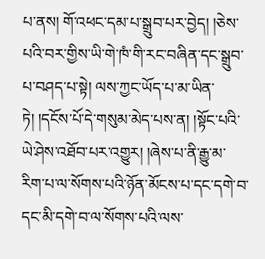པ་ནས། གོ་འཕང་དམ་པ་སྒྲུབ་པར་བྱེད། །ཅེས་པའི་བར་གྱིས་ཡི་གེ་ཁཾ་གི་རང་བཞིན་དང་སྒྲུབ་པ་བཤད་པ་སྟེ། ལས་ཀྱང་ཡོད་པ་མ་ཡིན་ཏེ། །དངོས་པོ་དེ་གསུམ་མེད་པས་ན། །སྟོང་པའི་ཡེ་ཤེས་འཐོབ་པར་འགྱུར། །ཞེས་པ་ནི་རྒྱུ་མ་རིག་པ་ལ་སོགས་པའི་ཉོན་མོངས་པ་དང་དགེ་བ་དང་མི་དགེ་བ་ལ་སོགས་པའི་ལས་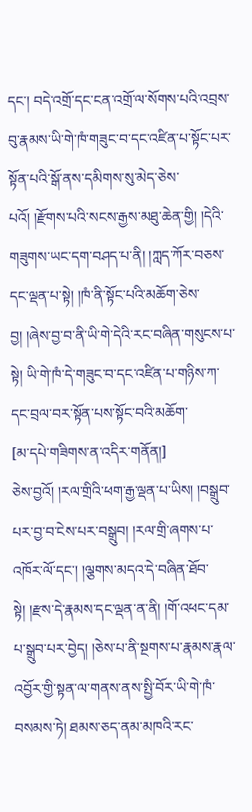དང་། བདེ་འགྲོ་དང་ངན་འགྲོ་ལ་སོགས་པའི་འབྲས་བུ་རྣམས་ཡི་གེ་ཁཾ་གཟུང་བ་དང་འཛིན་པ་སྟོང་པར་སྟོན་པའི་སྒོ་ནས་དམིགས་སུ་མེད་ཅེས་པའོ། །རྫོགས་པའི་སངས་རྒྱས་མཐུ་ཆེན་གྱི། །དེའི་གཟུགས་ཡང་དག་བཤད་པ་ནི། །ཀླད་ཀོར་བཅས་དང་ལྡན་པ་སྟེ། །ཁཾ་ནི་སྟོང་པའི་མཆོག་ཅེས་བྱ། །ཞེས་བྱ་བ་ནི་ཡི་གེ་དེའི་རང་བཞིན་གསུངས་པ་སྟེ། ཡི་གེ་ཁཾ་དེ་གཟུང་བ་དང་འཛིན་པ་གཉིས་ཀ་དང་བྲལ་བར་སྟོན་པས་སྟོང་བའི་མཆོག་
[མ་དཔེ་གཟིགས་ན་འདིར་གནོན།]
ཅེས་བྱའོ། །རལ་གྲིའི་ཕག་རྒྱ་ལྡན་པ་ཡིས། །བསྒྲུབ་པར་བྱ་བ་ངེས་པར་བསྒྲུབ། །རལ་གྲི་ཞགས་པ་འཁོར་ལོ་དང་། །ལྕགས་མདའ་དེ་བཞིན་ཐོབ་སྟེ། །རྫས་དེ་རྣམས་དང་ལྡན་ན་ནི། །གོ་འཕང་དམ་པ་སྒྲུབ་པར་བྱེད། །ཅེས་པ་ནི་སྔགས་པ་རྣམས་རྣལ་འབྱོར་གྱི་སྟན་ལ་གནས་ནས་སྤྱི་བོར་ཡི་གེ་ཁཾ་བསམས་ཏེ། ཐམས་ཅད་ནམ་མཁའི་རང་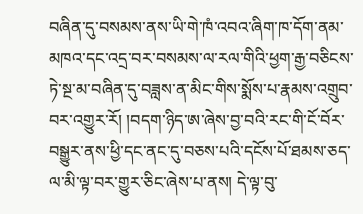བཞིན་དུ་བསམས་ནས་ཡི་གེ་ཁཾ་འབའ་ཞིག་ཁ་དོག་ནམ་མཁའ་དང་འདྲ་བར་བསམས་ལ་རལ་གིའི་ཕྱག་རྒྱ་བཅིངས་ཏེ་སྔ་མ་བཞིན་དུ་བཟླས་ན་མིང་གིས་སྨོས་པ་རྣམས་འགྲུབ་བར་འགྱུར་རོ། །བདག་ཉིད་ཨ་ཞེས་བྱ་བའི་རང་གི་ངོ་བོར་བསྒྱུར་ནས་ཕྱི་དང་ནང་དུ་བཅས་པའི་དངོས་པོ་ཐམས་ཅད་ལ་མི་ལྟ་བར་གྱུར་ཅིང་ཞེས་པ་ནས། དེ་ལྟ་བུ་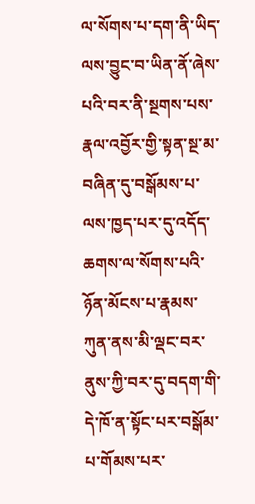ལ་སོགས་པ་དག་ནི་ཡིད་ལས་བྱུང་བ་ཡིན་ནོ་ཞེས་པའི་བར་ནི་སྔགས་པས་རྣལ་འབྱོར་གྱི་སྟན་སྔ་མ་བཞིན་དུ་བསྒོམས་པ་ལས་ཁྱད་པར་དུ་འདོད་ཆགས་ལ་སོགས་པའི་ཉོན་མོངས་པ་རྣམས་ཀུན་ནས་མི་ལྡང་བར་ནུས་ཀྱི་བར་དུ་བདག་གི་དེ་ཁོ་ན་སྟོང་པར་བསྒོམ་པ་གོམས་པར་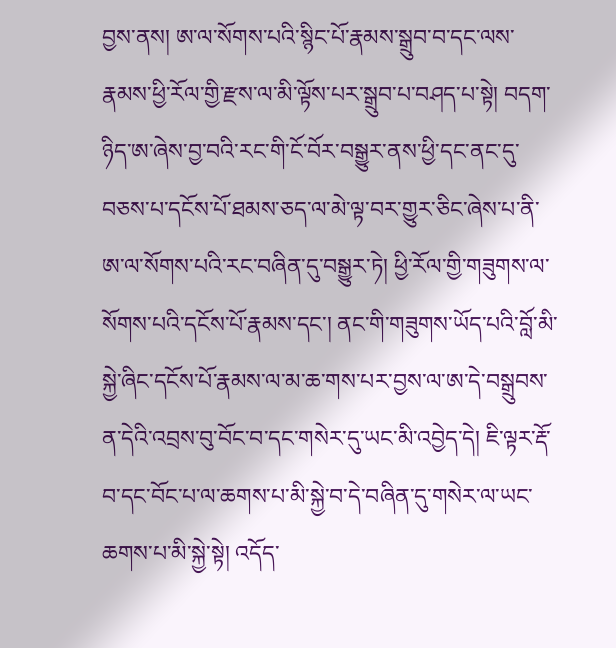བྱས་ནས། ཨ་ལ་སོགས་པའི་སྙིང་པོ་རྣམས་སྒྲུབ་བ་དང་ལས་རྣམས་ཕྱི་རོལ་གྱི་རྫས་ལ་མི་ལྟོས་པར་སྒྲུབ་པ་བཤད་པ་སྟེ། བདག་ཉིད་ཨ་ཞེས་བྱ་བའི་རང་གི་ངོ་བོར་བསྒྱུར་ནས་ཕྱི་དང་ནང་དུ་བཅས་པ་དངོས་པོ་ཐམས་ཅད་ལ་མེ་ལྟ་བར་གྱུར་ཅིང་ཞེས་པ་ནི་ཨ་ལ་སོགས་པའི་རང་བཞིན་དུ་བསྒྱུར་ཏེ། ཕྱི་རོལ་གྱི་གཟུགས་ལ་སོགས་པའི་དངོས་པོ་རྣམས་དང་། ནང་གི་གཟུགས་ཡོད་པའི་བློ་མི་སྐྱེ་ཞིང་དངོས་པོ་རྣམས་ལ་མ་ཆ་གས་པར་བྱས་ལ་ཨ་དེ་བསྒྲུབས་ན་དེའི་འབྲས་བུ་བོང་བ་དང་གསེར་དུ་ཡང་མི་འབྱེད་དེ། ཇི་ལྟར་རྡོ་བ་དང་བོང་པ་ལ་ཆགས་པ་མི་སྐྱེ་བ་དེ་བཞིན་དུ་གསེར་ལ་ཡང་ཆགས་པ་མི་སྐྱེ་སྟེ། འདོད་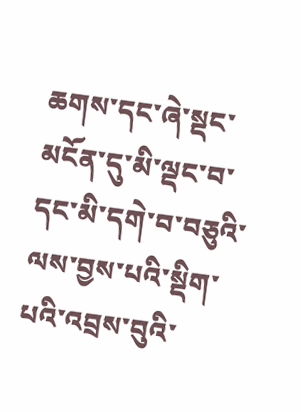ཆགས་དང་ཞེ་སྡང་མངོན་དུ་མི་ལྡང་བ་དང་མི་དགེ་བ་བཅུའི་ལས་བྱས་པའི་སྡིག་པའི་འབྲས་བུའི་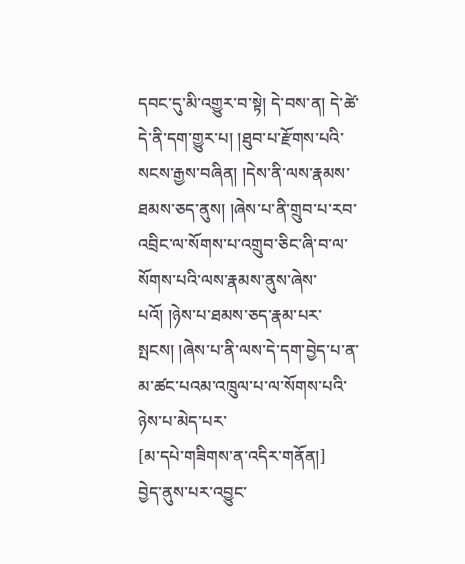དབང་དུ་མི་འགྱུར་བ་སྟེ། དེ་བས་ན། དེ་ཚེ་དེ་ནི་དག་གྱུར་པ། །ཐུབ་པ་རྫོགས་པའི་སངས་རྒྱས་བཞིན། །དེས་ནི་ལས་རྣམས་ཐམས་ཅད་ནུས། །ཞེས་པ་ནི་གྲུབ་པ་རབ་འབྲིང་ལ་སོགས་པ་འགྲུབ་ཅིང་ཞི་བ་ལ་སོགས་པའི་ལས་རྣམས་ནུས་ཞེས་པའོ། །ཉེས་པ་ཐམས་ཅད་རྣམ་པར་སྤངས། །ཞེས་པ་ནི་ལས་དེ་དག་བྱེད་པ་ན་མ་ཚང་པའམ་འཁྲུལ་པ་ལ་སོགས་པའི་ཉེས་པ་མེད་པར་
[མ་དཔེ་གཟིགས་ན་འདིར་གནོན།]
བྱེད་ནུས་པར་འབྱུང་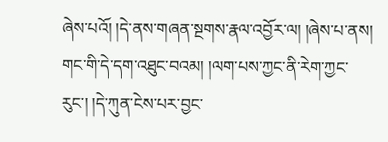ཞེས་པའོ། །དེ་ནས་གཞན་སྔགས་རྣལ་འབྱོར་ལ། །ཞེས་པ་ནས། གང་གི་དེ་དག་འཐུང་བའམ། །ལག་པས་ཀྱང་ནི་རེག་ཀྱང་རུང་། །དེ་ཀུན་ངེས་པར་བྱང་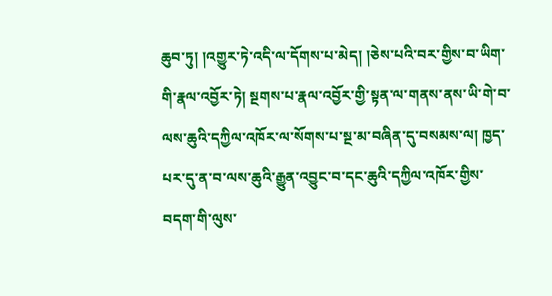ཆུབ་ཏུ། །འགྱུར་ཏེ་འདི་ལ་དོགས་པ་མེད། །ཅེས་པའི་བར་གྱིས་བ་ཡིག་གི་རྣལ་འབྱོར་ཏེ། སྔགས་པ་རྣལ་འབྱོར་གྱི་སྟན་ལ་གནས་ནས་ཡི་གེ་བ་ལས་ཆུའི་དཀྱིལ་འཁོར་ལ་སོགས་པ་སྔ་མ་བཞིན་དུ་བསམས་ལ། ཁྱད་པར་དུ་ན་བ་ལས་ཆུའི་རྒྱུན་འབྱུང་བ་དང་ཆུའི་དཀྱིལ་འཁོར་གྱིས་བདག་གི་ལུས་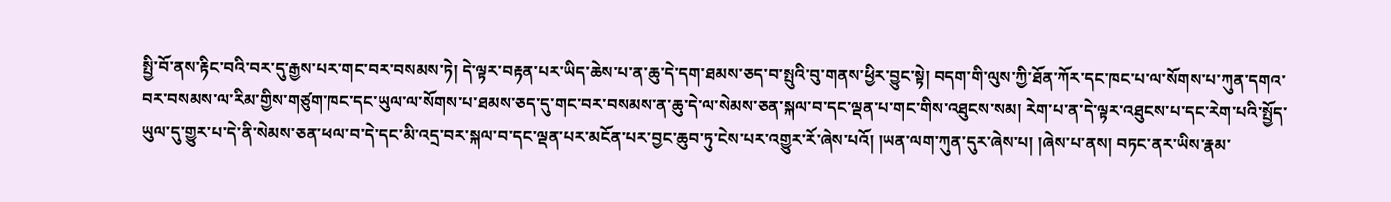སྤྱི་བོ་ནས་རྟིང་བའི་བར་དུ་རྒྱས་པར་གང་བར་བསམས་ཏེ། དེ་ལྟར་བརྟན་པར་ཡིད་ཆེས་པ་ན་ཆུ་དེ་དག་ཐམས་ཅད་བ་སྤུའི་བུ་གནས་ཕྱིར་བྱུང་སྟེ། བདག་གི་ལུས་ཀྱི་ཐོན་ཀོར་དང་ཁང་པ་ལ་སོགས་པ་ཀུན་དགའ་བར་བསམས་ལ་རིམ་གྱིས་གཙུག་ཁང་དང་ཡུལ་ལ་སོགས་པ་ཐམས་ཅད་དུ་གང་བར་བསམས་ན་ཆུ་དེ་ལ་སེམས་ཅན་སྐལ་བ་དང་ལྡན་པ་གང་གིས་འཐུངས་སམ། རེག་པ་ན་དེ་ལྟར་འཐུངས་པ་དང་རེག་པའི་སྤྱོད་ཡུལ་དུ་གྱུར་པ་དེ་ནི་སེམས་ཅན་ཕལ་བ་དེ་དང་མི་འདྲ་བར་སྐལ་བ་དང་ལྡན་པར་མངོན་པར་བྱང་ཆུབ་ཏུ་ངེས་པར་འགྱུར་རོ་ཞེས་པའོ། །ཡན་ལག་ཀུན་དུར་ཞེས་པ། །ཞེས་པ་ནས། བཏང་ནར་ཡིས་རྣམ་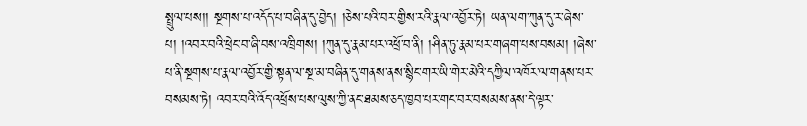སྤྲུལ་པས།། སྔགས་པ་འདོད་པ་བཞིན་དུ་བྱེད། །ཅེས་པའི་བར་གྱིས་རའི་རྣལ་འབྱོར་ཏེ། ཡན་ལག་ཀུན་དུ་ར་ཞེས་པ། །འབར་བའི་ཕྲེང་བ་ཞི་བས་འཁྲིགས། །ཀུན་དུ་རྣམ་པར་འཕྲོ་བ་ནི། །ཤིན་ཏུ་རྣམ་པར་གཞག་པས་བསམ། །ཞེས་པ་ནི་སྔགས་པ་རྣལ་འབྱོར་གྱི་སྟན་ལ་སྔ་མ་བཞིན་དུ་གནས་ནས་སྙིང་གར་ཡི་གེར་མེའི་དཀྱིལ་འཁོར་ལ་གནས་པར་བསམས་ཏེ། འབར་བའི་འོད་འཕྲོས་པས་ལུས་ཀྱི་ནང་ཐམས་ཅད་ཁྱབ་པར་གང་བར་བསམས་ནས་དེ་ལྟར་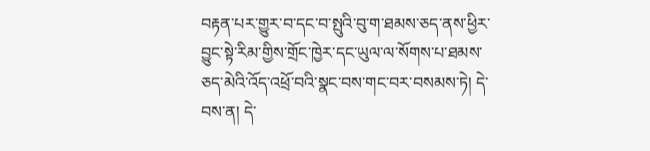བརྟན་པར་གྱུར་བ་དང་བ་སྤུའི་བུ་ག་ཐམས་ཅད་ནས་ཕྱིར་བྱུང་སྟེ་རིམ་གྱིས་གྲོང་ཁྱེར་དང་ཡུལ་ལ་སོགས་པ་ཐམས་ཅད་མེའི་འོད་འཕྲོ་བའི་སྣང་བས་གང་བར་བསམས་ཏེ། དེ་བས་ན། དེ་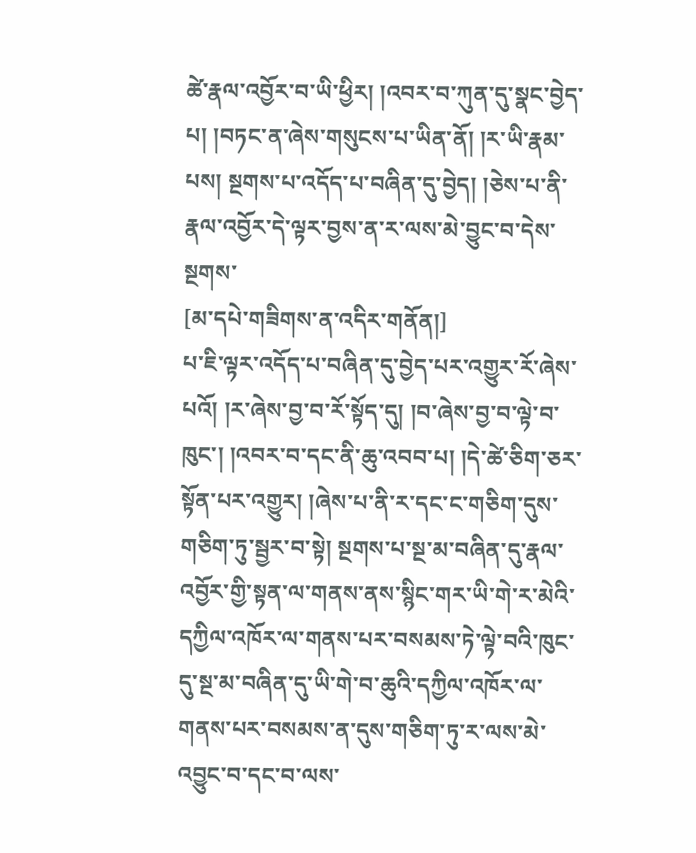ཚེ་རྣལ་འབྱོར་བ་ཡི་ཕྱིར། །འབར་བ་ཀུན་དུ་སྣང་བྱེད་པ། །བཏང་ན་ཞེས་གསུངས་པ་ཡིན་ནོ། །ར་ཡི་རྣམ་པས། སྔགས་པ་འདོད་པ་བཞིན་དུ་བྱེད། །ཅེས་པ་ནི་རྣལ་འབྱོར་དེ་ལྟར་བྱས་ན་ར་ལས་མེ་བྱུང་བ་དེས་སྔགས་
[མ་དཔེ་གཟིགས་ན་འདིར་གནོན།]
པ་ཇི་ལྟར་འདོད་པ་བཞིན་དུ་བྱེད་པར་འགྱུར་རོ་ཞེས་པའོ། །ར་ཞེས་བྱ་བ་རོ་སྟོད་དུ། །བ་ཞེས་བྱ་བ་ལྟེ་བ་ཁུང་། །འབར་བ་དང་ནི་ཆུ་འབབ་པ། །དེ་ཚེ་ཅིག་ཅར་སྟོན་པར་འགྱུར། །ཞེས་པ་ནི་ར་དང་ང་གཅིག་དུས་གཅིག་ཏུ་སྦྱར་བ་སྟེ། སྔགས་པ་སྔ་མ་བཞིན་དུ་རྣལ་འབྱོར་གྱི་སྟན་ལ་གནས་ནས་སྙིང་གར་ཡི་གེ་ར་མེའི་དཀྱིལ་འཁོར་ལ་གནས་པར་བསམས་ཏེ་ལྟེ་བའི་ཁུང་དུ་སྔ་མ་བཞིན་དུ་ཡི་གེ་བ་ཆུའི་དཀྱིལ་འཁོར་ལ་གནས་པར་བསམས་ན་དུས་གཅིག་ཏུ་ར་ལས་མེ་འབྱུང་བ་དང་བ་ལས་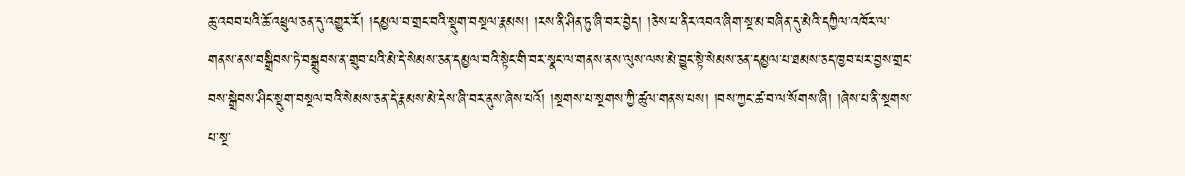ཆུ་འབབ་པའི་ཆོ་འཕྲུལ་ཅན་དུ་འགྱུར་རོ། །དམྱལ་བ་གྲང་བའི་སྡུག་བསྔལ་རྣམས། །རས་ནི་ཤིན་ཏུ་ཞི་བར་བྱེད། །ཅེས་པ་ནིར་འབའ་ཞིག་སྔ་མ་བཞིན་དུ་མེའི་དཀྱིལ་འཁོར་ལ་གནས་ནས་བསྒྲིབས་ཏེ་བསྒྲུབས་ན་གྲུབ་པའི་མེ་དེ་སེམས་ཅན་དམྱལ་བའི་སྟེང་གི་བར་སྣང་ལ་གནས་ནས་ལུས་ལས་མེ་བྱུང་སྟེ་སེམས་ཅན་དམྱལ་པ་ཐམས་ཅད་ཁྱབ་པར་བྱས་གྲང་བས་སྒྲེབས་ཤིང་སྡུག་བསྔལ་བའི་སེམས་ཅན་དེ་རྣམས་མེ་དེས་ཞི་བར་ནུས་ཞེས་པའོ། །སྔགས་པ་སྔགས་ཀྱི་ཚུལ་གནས་པས། །བས་ཀྱང་ཚ་བ་ལ་སོགས་ཞི། །ཞེས་པ་ནི་སྔགས་པ་སྔ་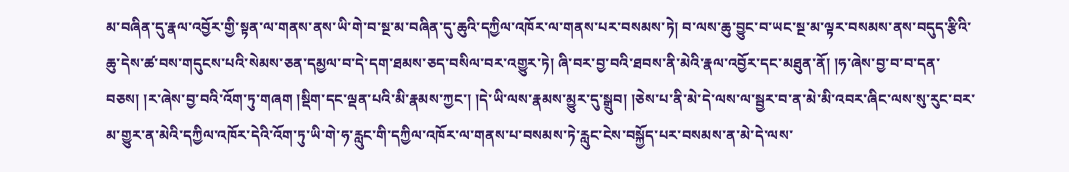མ་བཞིན་དུ་རྣལ་འབྱོར་གྱི་སྟན་ལ་གནས་ནས་ཡི་གེ་བ་སྔ་མ་བཞིན་དུ་ཆུའི་དཀྱིལ་འཁོར་ལ་གནས་པར་བསམས་ཏེ། བ་ལས་ཆུ་བྱུང་བ་ཡང་སྔ་མ་ལྟར་བསམས་ནས་བདུད་རྩིའི་ཆུ་དེས་ཚ་བས་གདུངས་པའི་སེམས་ཅན་དམྱལ་བ་དེ་དག་ཐམས་ཅད་བསིལ་བར་འགྱུར་ཏེ། ཞི་བར་བྱ་བའི་ཐབས་ནི་མེའི་རྣལ་འབྱོར་དང་མཐུན་ནོ། །ཧ་ཞེས་བྱ་བ་བ་དན་བཅས། །ར་ཞེས་བྱ་བའི་འོག་ཏུ་གཞག །སྡིག་དང་ལྡན་པའི་མི་རྣམས་ཀྱང་། །དེ་ཡི་ལས་རྣམས་མྱུར་དུ་སྒྲུབ། །ཅེས་པ་ནི་མེ་དེ་ལས་ལ་སྦྱར་བ་ན་མེ་མི་འབར་ཞིང་ལས་སུ་རུང་བར་མ་གྱུར་ན་མེའི་དཀྱིལ་འཁོར་དེའི་འོག་ཏུ་ཡི་གེ་ཧ་རླུང་གི་དཀྱིལ་འཁོར་ལ་གནས་པ་བསམས་ཏེ་རླུང་ངེས་བསྐྱོད་པར་བསམས་ན་མེ་དེ་ལས་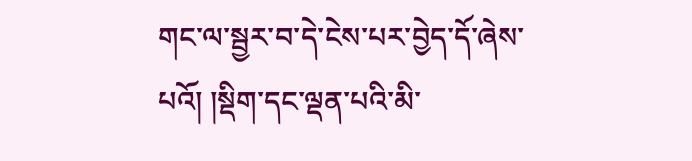གང་ལ་སྦྱར་བ་དེ་ངེས་པར་བྱེད་དོ་ཞེས་པའོ། །སྡིག་དང་ལྡན་པའི་མི་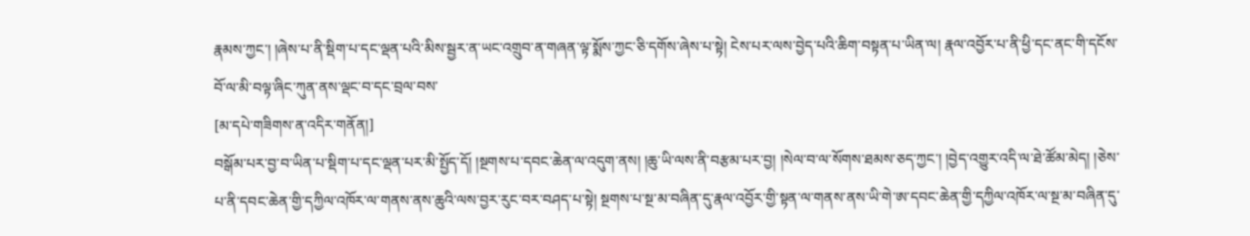རྣམས་ཀྱང་། །ཞེས་པ་ནི་སྡིག་པ་དང་ལྡན་པའི་མིས་སྦྱར་ན་ཡང་འགྲུབ་ན་གཞན་ལྟ་སྨོས་ཀྱང་ཅི་དགོས་ཞེས་པ་སྟེ། ངེས་པར་ལས་བྱེད་པའི་ཆིག་བསྟན་པ་ཡིན་ལ། རྣལ་འབྱོར་པ་ནི་ཕྱི་དང་ནང་གི་དངོས་བོ་ལ་མི་བལྟ་ཞིང་ཀུན་ནས་ལྡང་བ་དང་བྲལ་བས་
[མ་དཔེ་གཟིགས་ན་འདིར་གནོན།]
བསྒོམ་པར་བྱ་བ་ཡིན་པ་སྡིག་པ་དང་ལྡན་པར་མི་སྤྱོད་དོ། །སྔགས་པ་དབང་ཆེན་ལ་འདུག་ནས། །ཆུ་ཡི་ལས་ནི་བརྩམ་པར་བྱ། །སེལ་བ་ལ་སོགས་ཐམས་ཅད་ཀྱང་། །བྱེད་འགྱུར་འདི་ལ་ཐེ་ཚོམ་མེད། །ཅེས་པ་ནི་དབང་ཆེན་གྱི་དཀྱིལ་འཁོར་ལ་གནས་ནས་ཆུའི་ལས་བྱར་རུང་བར་བཤད་པ་སྟེ། སྔགས་པ་སྔ་མ་བཞིན་དུ་རྣལ་འབྱོར་གྱི་སྟན་ལ་གནས་ནས་ཡི་གེ་ཨ་དབང་ཆེན་གྱི་དཀྱིལ་འཁོར་ལ་སྔ་མ་བཞིན་དུ་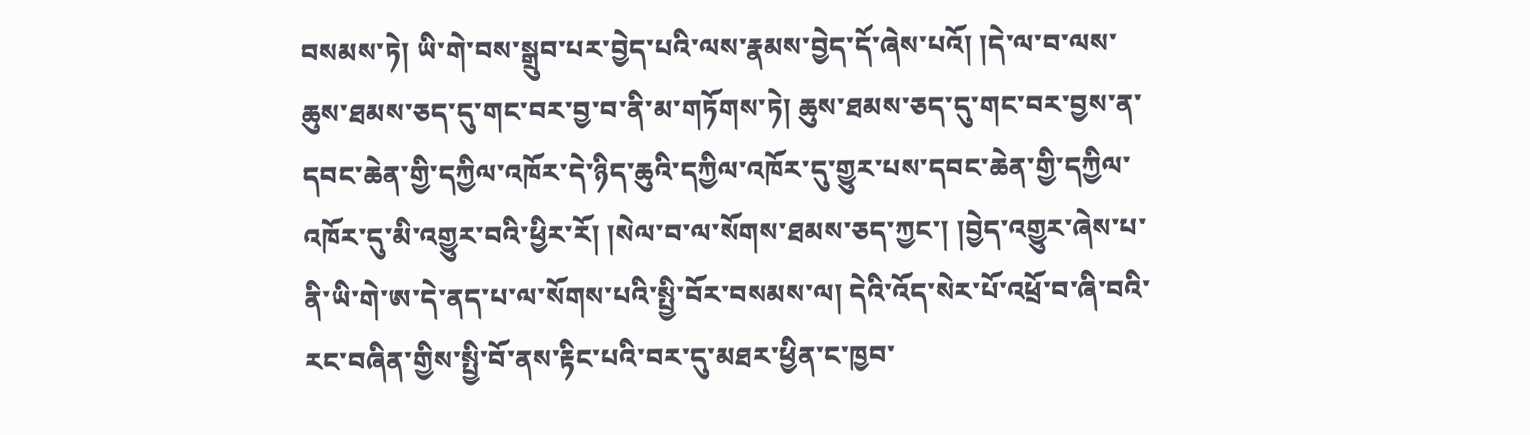བསམས་ཏེ། ཡི་གེ་བས་སྒྲུབ་པར་བྱེད་པའི་ལས་རྣམས་བྱེད་དོ་ཞེས་པའོ། །དེ་ལ་བ་ལས་ཆུས་ཐམས་ཅད་དུ་གང་བར་བྱ་བ་ནི་མ་གཏོགས་ཏེ། ཆུས་ཐམས་ཅད་དུ་གང་བར་བྱས་ན་དབང་ཆེན་གྱི་དཀྱིལ་འཁོར་དེ་ཉིད་ཆུའི་དཀྱིལ་འཁོར་དུ་གྱུར་པས་དབང་ཆེན་གྱི་དཀྱིལ་འཁོར་དུ་མི་འགྱུར་བའི་ཕྱིར་རོ། །སེལ་བ་ལ་སོགས་ཐམས་ཅད་ཀྱང་། །བྱེད་འགྱུར་ཞེས་པ་ནི་ཡི་གེ་ཨ་དེ་ནད་པ་ལ་སོགས་པའི་སྤྱི་བོར་བསམས་ལ། དེའི་འོད་སེར་པོ་འཕྲོ་བ་ཞི་བའི་རང་བཞིན་གྱིས་སྤྱི་བོ་ནས་རྟིང་པའི་བར་དུ་མཐར་ཕྱིན་ང་ཁྱབ་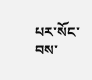པར་སོང་བས་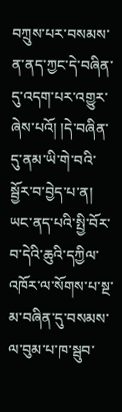བཀྲུས་པར་བསམས་ན་ནད་ཀྱང་དེ་བཞིན་དུ་འདག་པར་འགྱུར་ཞེས་པའོ། །དེ་བཞིན་དུ་ནམ་ཡི་གེ་བའི་སྦྱོར་བ་བྱེད་པ་ན། ཡང་ནད་པའི་སྤྱི་བོར་བ་དེའི་ཆུའི་དཀྱིལ་འཁོར་ལ་སོགས་པ་སྔ་མ་བཞིན་དུ་བསམས་ལ་བུམ་པ་ཁ་སྦུབ་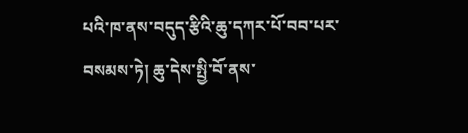པའི་ཁ་ནས་བདུད་རྩིའི་ཆུ་དཀར་པོ་བབ་པར་བསམས་ཏེ། ཆུ་དེས་སྤྱི་བོ་ནས་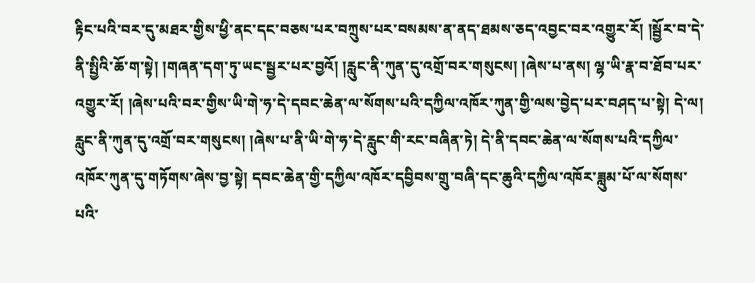རྟིང་པའི་བར་དུ་མཐར་གྱིས་ཕྱི་ནང་དང་བཅས་པར་བཀྲུས་པར་བསམས་ན་ནད་ཐམས་ཅད་འབྱང་བར་འགྱུར་རོ། །སྦྱོར་བ་དེ་ནི་སྤྱིའི་ཆོ་ག་སྟེ། །གཞན་དག་ཏུ་ཡང་སྦྱར་པར་བྱའོ། །རླུང་ནི་ཀུན་དུ་འགྲོ་བར་གསུངས། །ཞེས་པ་ནས། ལྷ་ཡི་རྣ་བ་ཐོབ་པར་འགྱུར་རོ། །ཞེས་པའི་བར་གྱིས་ཡི་གེ་ཧ་དེ་དབང་ཆེན་ལ་སོགས་པའི་དཀྱིལ་འཁོར་ཀུན་གྱི་ལས་བྱེད་པར་བཤད་པ་སྟེ། དེ་ལ། རླུང་ནི་ཀུན་དུ་འགྲོ་བར་གསུངས། །ཞེས་པ་ནི་ཡི་གེ་ཧ་དེ་རླུང་གི་རང་བཞིན་ཏེ། དེ་ནི་དབང་ཆེན་ལ་སོགས་པའི་དཀྱིལ་འཁོར་ཀུན་དུ་གཏོགས་ཞེས་བྱ་སྟེ། དབང་ཆེན་གྱི་དཀྱིལ་འཁོར་དབྱིབས་གྲུ་བཞི་དང་ཆུའི་དཀྱིལ་འཁོར་ཟླུམ་པོ་ལ་སོགས་པའི་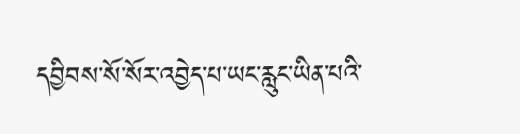དབྱིབས་སོ་སོར་འབྱེད་པ་ཡང་རླུང་ཡིན་པའི་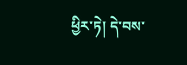ཕྱིར་ཏེ། དེ་བས་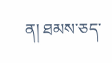ན། ཐམས་ཅད་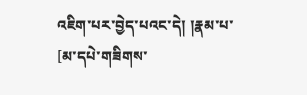འཇིག་པར་བྱེད་པའང་དེ། །རྣམ་པ་
[མ་དཔེ་གཟིགས་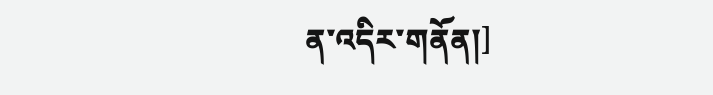ན་འདིར་གནོན།]